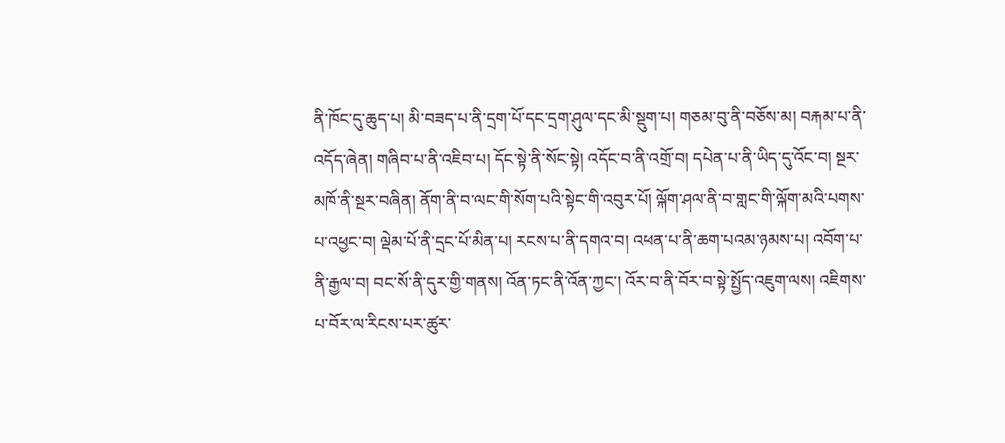ནི་ཁོང་དུ་ཆུད་པ། མི་བཟད་པ་ནི་དྲག་པོ་དང་དྲག་ཤུལ་དང་མི་སྡུག་པ། གཅམ་བུ་ནི་བཅོས་མ། བརྐམ་པ་ནི་འདོད་ཞེན། གཞིབ་པ་ནི་འཇིབ་པ། དོང་སྟེ་ནི་སོང་སྟེ། འདོང་བ་ནི་འགྲོ་བ། དཔེན་པ་ནི་ཡིད་དུ་འོང་བ། སྔར་མཁོ་ནི་སྔར་བཞིན། ནོག་ནི་བ་ལང་གི་སོག་པའི་སྟེང་གི་འབུར་པོ། ལྐོག་ཤལ་ནི་བ་གླང་གི་ལྐོག་མའི་པགས་པ་འཕྱང་བ། ལྡེམ་པོ་ནི་དྲང་པོ་མིན་པ། རངས་པ་ནི་དགའ་བ། འཕན་པ་ནི་ཆག་པའམ་ཉམས་པ། འབོག་པ་ནི་རྒྱལ་བ། བང་སོ་ནི་དུར་གྱི་གནས། འོན་ཏང་ནི་འོན་ཀྱང་། འོར་བ་ནི་བོར་བ་སྟེ་སྤྱོད་འཇུག་ལས། འཇིགས་པ་བོར་ལ་རིངས་པར་ཚུར་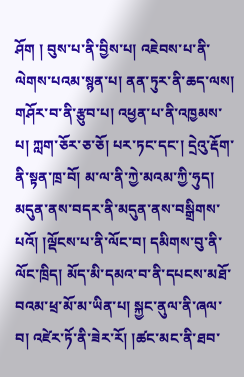ཤོག ། བུས་པ་ནི་བྱིས་པ། འཇེབས་པ་ནི་ལེགས་པའམ་སྙན་པ། ནན་ཏུར་ནི་ཆད་ལས། གཤོར་བ་ནི་རྩུབ་པ། འཕྱན་པ་ནི་འཁྱམས་པ། ཀླག་ཅོར་ཅ་ཅོ། པར་ཏང་དང་། དྲེའུ་རྡོག་ནི་སྟན་ཁྲ་བོ། མ་ལ་ནི་ཀྱེ་མའམ་ཀྱི་ཧུད། མདུན་ནས་བདར་ནི་མདུན་ནས་བསྒྲིགས་པའོ། །ལྡོངས་པ་ནི་ལོང་བ། དམིགས་བུ་ནི་ལོང་ཁྲིད། མོད་མི་དམའ་བ་ནི་དཔངས་མཐོ་བའམ་ཕྲ་མོ་མ་ཡིན་པ། སྐྱང་ནུལ་ནི་ཞལ་བ། འཛེར་ཏོ་ནི་ཟེར་རོ། །ཚང་མང་ནི་ཐབ་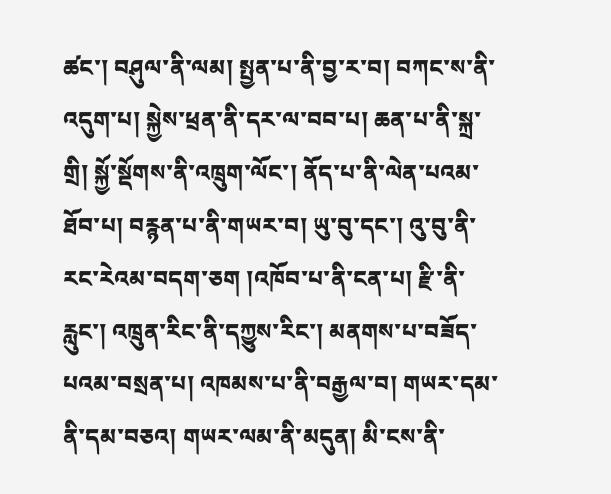ཚང་། བཤུལ་ནི་ལམ། སྤྱན་པ་ནི་བྱ་ར་བ། བཀང་ས་ནི་འདུག་པ། སྐྱེས་ཕྲན་ནི་དར་ལ་བབ་པ། ཆན་པ་ནི་སྐྲ་གྲི། སྐྱོ་སྡོགས་ནི་འཁྲུག་ལོང་། ནོད་པ་ནི་ལེན་པའམ་ཐོབ་པ། བརྙན་པ་ནི་གཡར་བ། ཡུ་བུ་དང་། འུ་བུ་ནི་རང་རེའམ་བདག་ཅག །འཁོབ་པ་ནི་ངན་པ། རྫི་ནི་རླུང་། འཁྲུན་རིང་ནི་དཀྱུས་རིང་། མནགས་པ་བཟོད་པའམ་བསྲན་པ། འཁམས་པ་ནི་བརྒྱལ་བ། གཡར་དམ་ནི་དམ་བཅའ། གཡར་ལམ་ནི་མདུན། མི་ངས་ནི་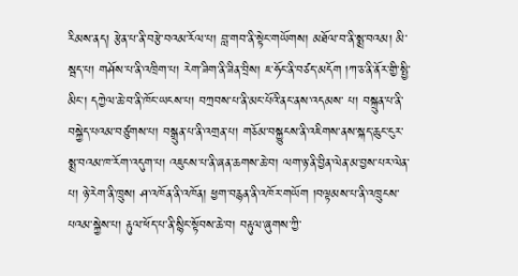རིམས་ནད། རྩེན་པ་ནི་བརྩེ་བའམ་རོལ་པ། བླ་གབ་ནི་སྟེང་གཡོགས། མཐོལ་བ་ནི་སྨྲ་བའམ། མི་སྦད་པ། གཤོས་པ་ནི་འཁྲིག་པ། རེག་ཟིག་ནི་ཟིན་བྲིས། ཇ་ཧོང་ནི་བཙད་མདོག །ཀ་ཅ་ནི་ནོར་གྱི་སྤྱི་མིང་། དཀྱེལ་ཆེ་བ་ནི་ཁོང་ཡངས་པ། བཀྲབས་པ་ནི་མང་པོའི་ནང་ནས་འདམས་ པ། བསྐྲུན་པ་ནི་བསྐྱེད་པའམ་བཙུགས་པ། བསྒྲུན་པ་ནི་འགྲན་པ། གཅོམ་བསྐྱུངས་ནི་འཇིགས་ནས་སྐད་ཆུང་ངུར་སྨྲ་བའམ་ཁ་རོག་འདུག་པ། འཇུངས་པ་ནི་ཞན་ཆགས་ཆེ་བ། ལག་ཉ་ནི་བྱིན་ལེན་མ་བྱས་པར་ལེན་པ། ཉེ་རེག་ནི་ཁྲུས། ཤ་འཁོན་ནི་འཁོན། ཕྱག་བརྙན་ནི་འཁོར་གཡོག །བལྟམས་པ་ནི་འཁྲུངས་པའམ་སྐྱེས་པ། རྟུལ་ཕོད་པ་ནི་སྙིང་སྟོབས་ཆེ་བ། བརྟུལ་ཞུགས་ཀྱི་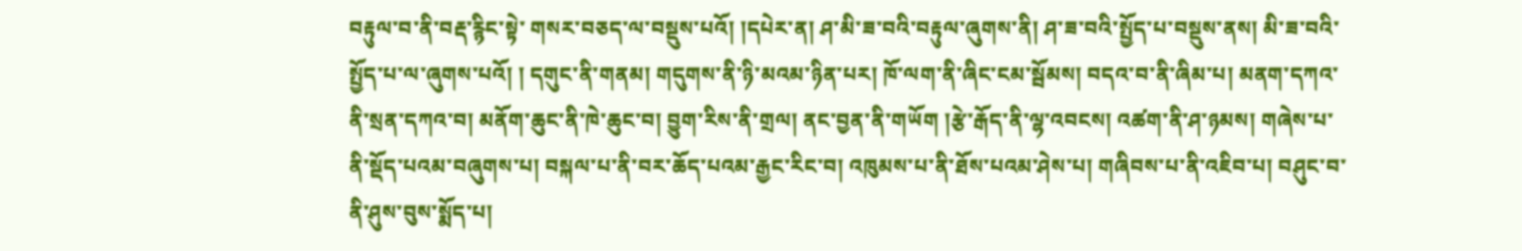བརྟུལ་བ་ནི་བརྡ་རྙིང་སྟེ་ གསར་བཅད་ལ་བསྡུས་པའོ། །དཔེར་ན། ཤ་མི་ཟ་བའི་བརྟུལ་ཞུགས་ནི། ཤ་ཟ་བའི་སྤྱོད་པ་བསྡུས་ནས། མི་ཟ་བའི་སྤྱོད་པ་ལ་ཞུགས་པའོ། ། དགུང་ནི་གནམ། གདུགས་ནི་ཉི་མའམ་ཉིན་པར། ཁོ་ལག་ནི་ཞིང་ངམ་སྦོམས། བདའ་བ་ནི་ཞིམ་པ། མནག་དཀའ་ནི་སྲན་དཀའ་བ། མནོག་ཆུང་ནི་ཁེ་ཆུང་བ། བྱུག་རིས་ནི་གྲལ། ནང་བྱན་ནི་གཡོག །རྩེ་རྒོད་ནི་ལྷ་འབངས། འཚག་ནི་ཤ་ཉམས། གཞེས་པ་ནི་སྡོད་པའམ་བཞུགས་པ། བསྐལ་པ་ནི་བར་ཆོད་པའམ་རྒྱང་རིང་བ། འཁུམས་པ་ནི་ཐོས་པའམ་ཤེས་པ། གཞིབས་པ་ནི་འཇིབ་པ། བཤུང་བ་ནི་ཤུས་བུས་སྨོད་པ།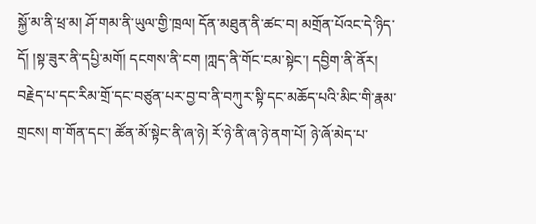སྐྱོ་མ་ནི་ཕྲ་མ། ཤོ་གམ་ནི་ཡུལ་གྱི་ཁྲལ། དོན་མཐུན་ནི་ཚང་བ། མགྲོན་པོའང་དེ་ཉིད་དོ། །སྟ་ཟུར་ནི་དཔྱི་མགོ། དངགས་ནི་ངག །ཀླད་ནི་གོང་ངམ་སྟེང་། དབྱིག་ནི་ནོར། བརྗེད་པ་དང་རིམ་གྲོ་དང་བཙུན་པར་བྱ་བ་ནི་བཀུར་སྟི་དང་མཆོད་པའི་མིང་གི་རྣམ་གྲངས། ག་གོན་དང་། ཚོན་མོ་སྟེང་ནི་ཞ་ཉེ། རོ་ཉེ་ནི་ཞ་ཉེ་ནག་པོ། ཉེ་ཞོ་མེད་པ་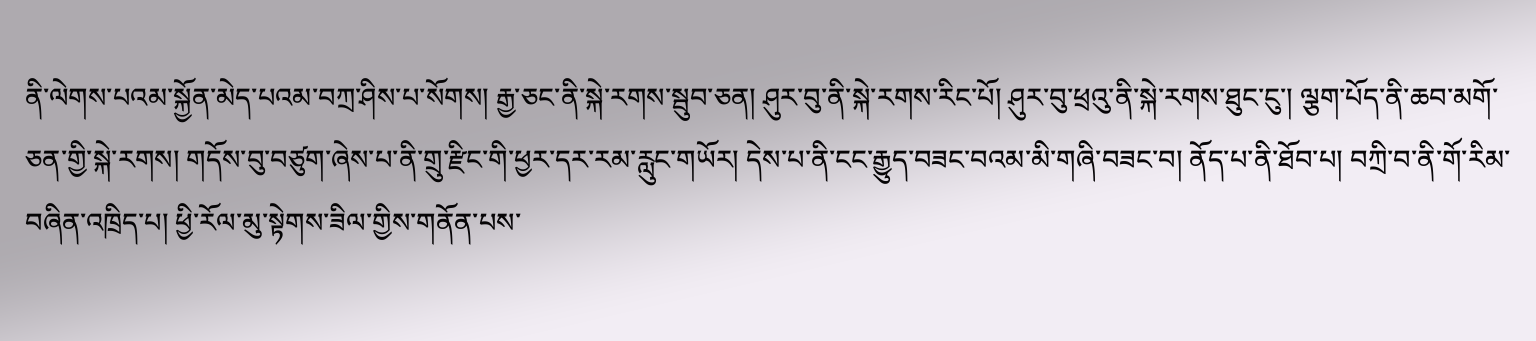ནི་ལེགས་པའམ་སྐྱོན་མེད་པའམ་བཀྲ་ཤིས་པ་སོགས། རྒྱ་ཅང་ནི་སྐེ་རགས་སྦུབ་ཅན། ཤུར་བུ་ནི་སྐེ་རགས་རིང་པོ། ཤུར་བུ་ཕྲའུ་ནི་སྐེ་རགས་ཐུང་ངུ་། ལྕག་པོད་ནི་ཆབ་མགོ་ཅན་གྱི་སྐེ་རགས། གདོས་བུ་བཙུག་ཞེས་པ་ནི་གྲུ་རྫིང་གི་ཕྱར་དར་རམ་རླུང་གཡོར། དེས་པ་ནི་ངང་རྒྱུད་བཟང་བའམ་མི་གཞི་བཟང་བ། ནོད་པ་ནི་ཐོབ་པ། བཀྲི་བ་ནི་གོ་རིམ་བཞིན་འཁྲིད་པ། ཕྱི་རོལ་མུ་སྟེགས་ཟིལ་གྱིས་གནོན་པས་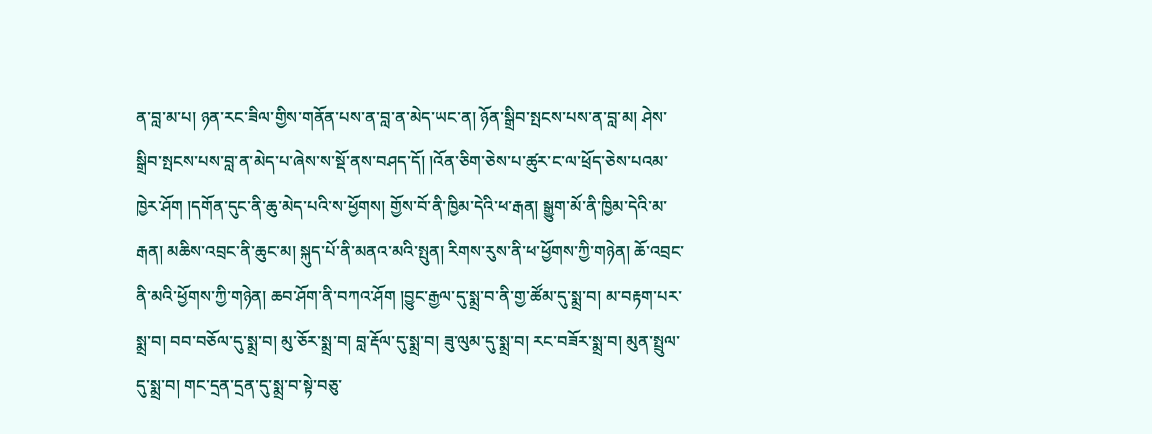ན་བླ་མ་པ། ཉན་རང་ཟིལ་གྱིས་གནོན་པས་ན་བླ་ན་མེད་ཡང་ན། ཉོན་སྒྲིབ་སྤངས་པས་ན་བླ་མ། ཤེས་སྒྲིབ་སྤངས་པས་བླ་ན་མེད་པ་ཞེས་ས་སྡོ་ནས་བཤད་དོ། །འོན་ཅིག་ཅེས་པ་ཚུར་ང་ལ་ཕྲོད་ཅེས་པའམ་ ཁྱེར་ཤོག །དགོན་དུང་ནི་ཆུ་མེད་པའི་ས་ཕྱོགས། གྱོས་བོ་ནི་ཁྱིམ་དེའི་ཕ་རྒན། སྒྱུག་མོ་ནི་ཁྱིམ་དེའི་མ་རྒན། མཆིས་འབྲང་ནི་ཆུང་མ། སྐུད་པོ་ནི་མནའ་མའི་སྤུན། རིགས་རུས་ནི་ཕ་ཕྱོགས་ཀྱི་གཉེན། ཆོ་འབྲང་ནི་མའི་ཕྱོགས་ཀྱི་གཉེན། ཆབ་ཤོག་ནི་བཀའ་ཤོག །བྱུང་རྒྱལ་དུ་སྨྲ་བ་ནི་གྱ་ཚོམ་དུ་སྨྲ་བ། མ་བརྟག་པར་སྨྲ་བ། བབ་བཅོལ་དུ་སྨྲ་བ། མུ་ཅོར་སྨྲ་བ། བླ་རྡོལ་དུ་སྨྲ་བ། ཟུ་ལུམ་དུ་སྨྲ་བ། རང་བཟོར་སྨྲ་བ། མུན་སྤྲུལ་དུ་སྨྲ་བ། གང་དྲན་དྲན་དུ་སྨྲ་བ་སྟེ་བཅུ་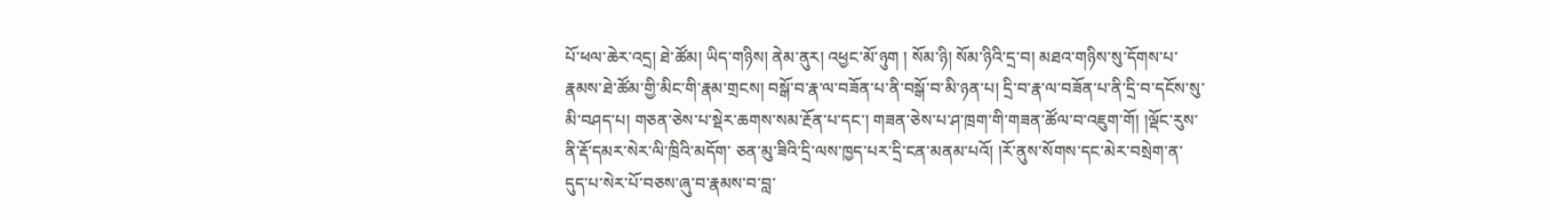པོ་ཕལ་ཆེར་འདྲ། ཐེ་ཚོམ། ཡིད་གཉིས། ནེམ་ནུར། འཕྱང་མོ་ཉུག ། སོམ་ཉི། སོམ་ཉིའི་དྲ་བ། མཐའ་གཉིས་སུ་དོགས་པ་རྣམས་ཐེ་ཚོམ་གྱི་མིང་གི་རྣམ་གྲངས། བསྒོ་བ་རྣ་ལ་བཟོན་པ་ནི་བསྒོ་བ་མི་ཉན་པ། དྲི་བ་རྣ་ལ་བཟོན་པ་ནི་དྲི་བ་དངོས་སུ་མི་བཤད་པ། གཅན་ཅེས་པ་སྡེར་ཆགས་སམ་རྔོན་པ་དང་། གཟན་ཅེས་པ་ཤ་ཁྲག་གི་གཟན་ཚོལ་བ་འཇུག་གོ། །ལྡོང་རུས་ནི་རྡོ་དམར་སེར་ལི་ཁྲིའི་མདོག་ ཅན་མུ་ཟིའི་དྲི་ལས་ཁྱད་པར་དྲི་ངན་མནམ་པའོ། །རོ་ནུས་སོགས་དང་མེར་བསྲེག་ན་ དུད་པ་སེར་པོ་བཅས་ཞུ་བ་རྣམས་བ་བླ་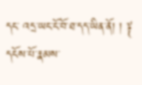དང་ འདྲ་ཡང་ངོ་བོ་ཐ་དད་ཡིན་ནོ། ། ༈ དངོས་པོ་རྣམས་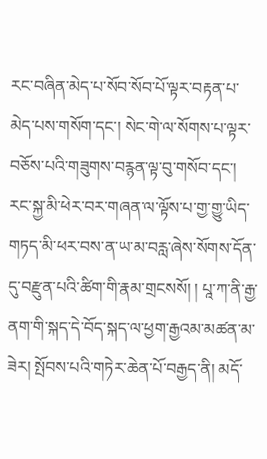རང་བཞིན་མེད་པ་སོབ་སོབ་པོ་ལྟར་བརྟན་པ་མེད་པས་གསོག་དང་། སེང་གེ་ལ་སོགས་པ་ལྟར་བཅོས་པའི་གཟུགས་བརྙན་ལྟ་བུ་གསོབ་དང་། རང་སྐྱ་མི་ཕེར་བར་གཞན་ལ་ལྟོས་པ་གྱ་གྱུ་ཡིད་གཏད་མི་ཕར་བས་ན་ཡ་མ་བརླ་ཞེས་སོགས་དོན་དུ་བརྫུན་པའི་ཚིག་གི་རྣམ་གྲངསསོ། ། པཱ་ཀ་ནི་རྒྱ་ནག་གི་སྐད་དེ་བོད་སྐད་ལ་ཕྱག་རྒྱའམ་མཚན་མ་ཟེར། སྤོབས་པའི་གཏེར་ཆེན་པོ་བརྒྱད་ནི། མདོ་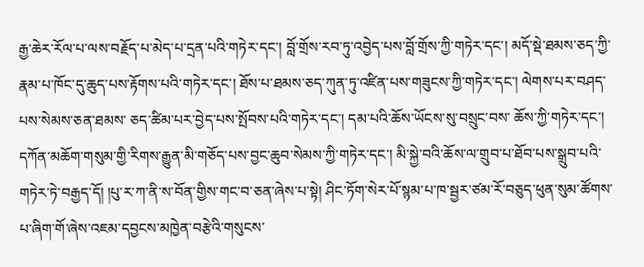རྒྱ་ཆེར་རོལ་པ་ལས་བརྗོད་པ་མེད་པ་དྲན་པའི་གཏེར་དང་། བློ་གྲོས་རབ་ཏུ་འབྱེད་པས་བློ་གྲོས་ཀྱི་གཏེར་དང་། མདོ་སྡེ་ཐམས་ཅད་ཀྱི་རྣམ་པ་ཁོང་དུ་ཆུད་པས་རྟོགས་པའི་གཏེར་དང་། ཐོས་པ་ཐམས་ཅད་ཀུན་ཏུ་འཛིན་པས་གཟུངས་ཀྱི་གཏེར་དང་། ལེགས་པར་བཤད་པས་སེམས་ཅན་ཐམས་ ཅད་ཚིམ་པར་བྱེད་པས་སྤོབས་པའི་གཏེར་དང་། དམ་པའི་ཆོས་ཡོངས་སུ་བསྲུང་བས་ ཆོས་ཀྱི་གཏེར་དང་། དཀོན་མཆོག་གསུམ་གྱི་རིགས་རྒྱུན་མི་གཅོད་པས་བྱང་ཆུབ་སེམས་ཀྱི་གཏེར་དང་། མི་སྐྱེ་བའི་ཆོས་ལ་གྲུབ་པ་ཐོབ་པས་སྒྲུབ་པའི་གཏེར་ཏེ་བརྒྱད་དོ། །པུ་ར་ཀ་ནི་ས་བོན་གྱིས་གང་བ་ཅན་ཞེས་པ་སྟེ། ཤིང་ཏོག་སེར་པོ་སྙམ་པ་ཁ་སྦྱར་ཙམ་རོ་བཅུད་ཕུན་སུམ་ཚོགས་པ་ཞིག་གོ་ཞེས་འཇམ་དབྱངས་མཁྱེན་བརྩེའི་གསུངས་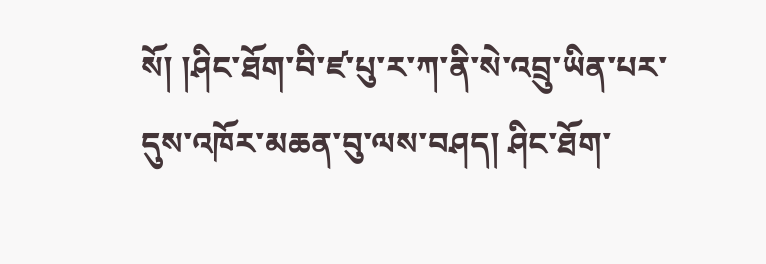སོ། །ཤིང་ཐོག་བི་ཛ་པུ་ར་ཀ་ནི་སེ་འབྲུ་ཡིན་པར་དུས་འཁོར་མཆན་བུ་ལས་བཤད། ཤིང་ཐོག་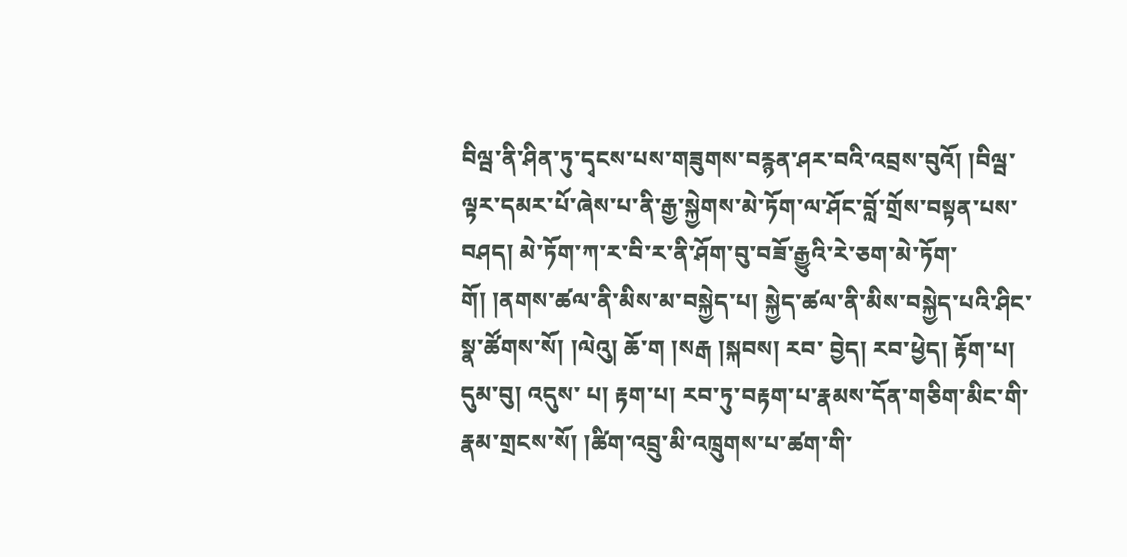བིལྦ་ནི་ཤིན་ཏུ་དྭངས་པས་གཟུགས་བརྙན་ཤར་བའི་འབྲས་བུའོ། །བིལྦ་ལྟར་དམར་པོ་ཞེས་པ་ནི་རྒྱ་སྐྱེགས་མེ་ཏོག་ལ་ཤོང་བློ་གྲོས་བསྟན་པས་བཤད། མེ་ཏོག་ཀ་ར་བི་ར་ནི་ཤོག་བུ་བཟོ་རྒྱུའི་རེ་ཅག་མེ་ཏོག་གོ། །ནགས་ཚལ་ནི་མིས་མ་བསྐྱེད་པ། སྐྱེད་ཚལ་ནི་མིས་བསྐྱེད་པའི་ཤིང་སྣ་ཚོགས་སོ། །ལེའུ། ཆོ་ག །སརྒ །སྐབས། རབ་ བྱེད། རབ་ཕྱེད། རྟོག་པ། དུམ་བུ། འདུས་ པ། རྟག་པ། རབ་ཏུ་བརྟག་པ་རྣམས་དོན་གཅིག་མིང་གི་རྣམ་གྲངས་སོ། །ཚིག་འབྲུ་མི་འཁྲུགས་པ་ཚག་གི་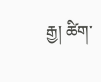རྒྱ། ཚིག་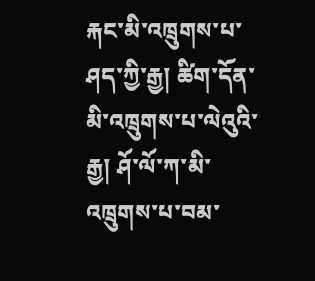རྐང་མི་འཁྲུགས་པ་ཤད་ཀྱི་རྒྱ། ཚིག་དོན་མི་འཁྲུགས་པ་ལེའུའི་རྒྱ། ཤོ་ལོ་ཀ་མི་འཁྲུགས་པ་བམ་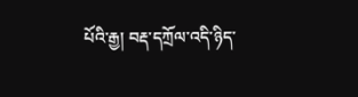པོའི་རྒྱ། བརྡ་དཀྲོལ་འདི་ཉིད་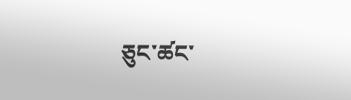ཅུང་ཚང་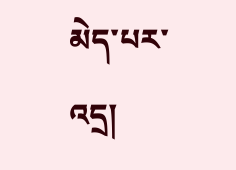མེད་པར་འདྲ།